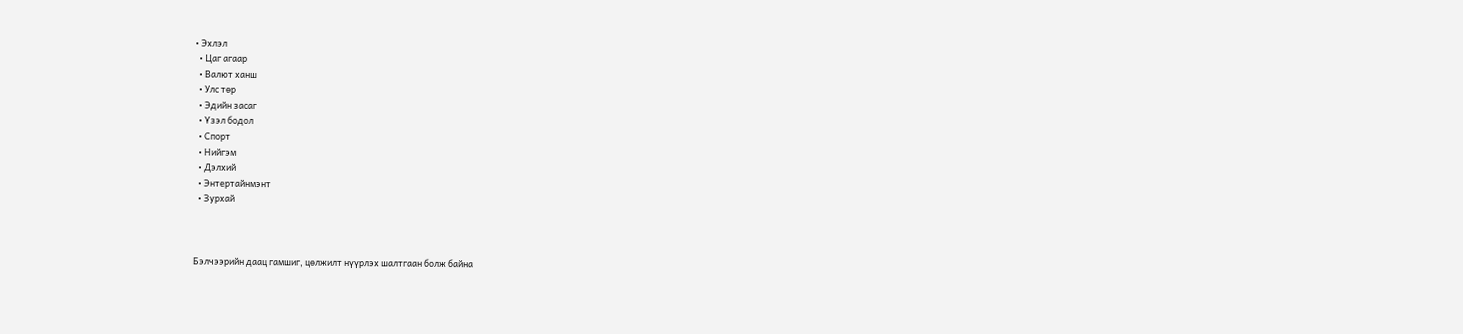• Эхлэл
  • Цаг агаар
  • Валют ханш
  • Улс төр
  • Эдийн засаг
  • Үзэл бодол
  • Спорт
  • Нийгэм
  • Дэлхий
  • Энтертайнмэнт
  • Зурхай



Бэлчээрийн даац гамшиг, цөлжилт нүүрлэх шалтгаан болж байна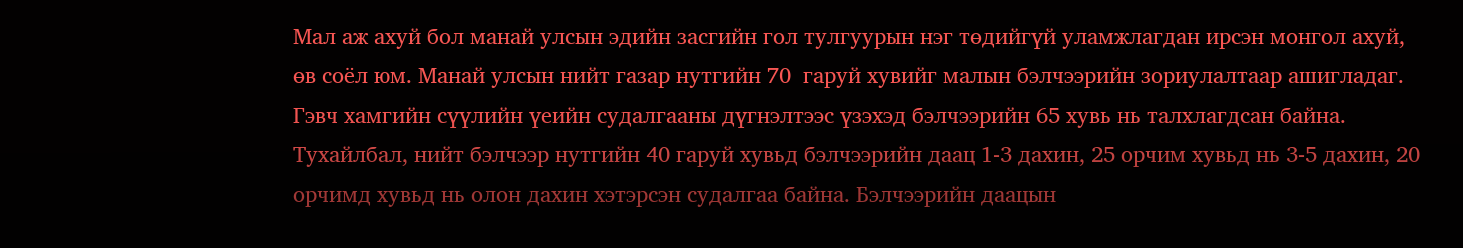Мал аж ахуй бол манай улсын эдийн засгийн гол тулгуурын нэг төдийгүй уламжлагдан ирсэн монгол ахуй, өв соёл юм. Манай улсын нийт газар нутгийн 70  гаруй хувийг малын бэлчээрийн зориулалтаар ашигладаг. Гэвч хамгийн сүүлийн үеийн судалгааны дүгнэлтээс үзэхэд бэлчээрийн 65 хувь нь талхлагдсан байна.  Тухайлбал, нийт бэлчээр нутгийн 40 гаруй хувьд бэлчээрийн даац 1-3 дахин, 25 орчим хувьд нь 3-5 дахин, 20 орчимд хувьд нь олон дахин хэтэрсэн судалгаа байна. Бэлчээрийн даацын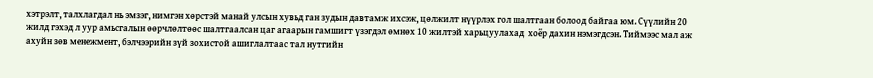хэтрэлт, талхлагдал нь эмзэг, нимгэн хөрстэй манай улсын хувьд ган зудын давтамж ихсэж, цөлжилт нүүрлэх гол шалтгаан болоод байгаа юм. Сүүлийн 20 жилд гэхэд л уур амьсгалын өөрчлөлтөөс шалтгаалсан цаг агаарын гамшигт үзэгдэл өмнөх 10 жилтэй харьцуулахад  хоёр дахин нэмэгдсэн. Тиймээс мал аж ахуйн зөв менежмент, бэлчээрийн зүй зохистой ашиглалтаас тал нутгийн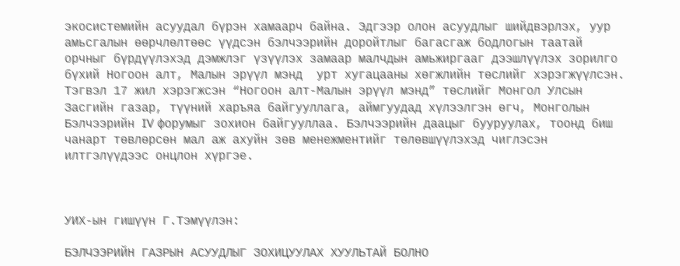экосистемийн асуудал бүрэн хамаарч байна. Эдгээр олон асуудлыг шийдвэрлэх, уур амьсгалын өөрчлөлтөөс үүдсэн бэлчээрийн доройтлыг багасгаж бодлогын таатай орчныг бүрдүүлэхэд дэмжлэг үзүүлэх замаар малчдын амьжиргааг дээшлүүлэх зорилго бүхий Ногоон алт, Малын эрүүл мэнд  урт хугацааны хөгжлийн төслийг хэрэгжүүлсэн.  Тэгвэл 17 жил хэрэгжсэн “Ногоон алт-Малын эрүүл мэнд” төслийг Монгол Улсын Засгийн газар, түүний харъяа байгууллага, аймгуудад хүлээлгэн өгч, Монголын Бэлчээрийн IV форумыг зохион байгууллаа. Бэлчээрийн даацыг бууруулах, тоонд биш чанарт төвлөрсөн мал аж ахуйн зөв менежментийг төлөвшүүлэхэд чиглэсэн илтгэлүүдээс онцлон хүргэе.



УИХ-ын гишүүн Г.Тэмүүлэн:

БЭЛЧЭЭРИЙН ГАЗРЫН АСУУДЛЫГ ЗОХИЦУУЛАХ ХУУЛЬТАЙ БОЛНО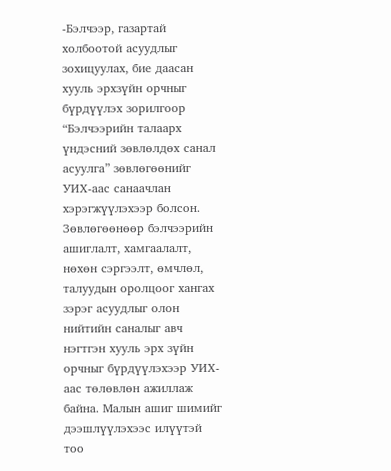-Бэлчээр, газартай холбоотой асуудлыг зохицуулах, бие даасан хууль эрхзүйн орчныг бүрдүүлэх зорилгоор “Бэлчээрийн талаарх үндэсний зөвлөлдөх санал асуулга” зөвлөгөөнийг УИХ-аас санаачлан хэрэгжүүлэхээр болсон. Зөвлөгөөнөөр бэлчээрийн ашиглалт, хамгаалалт, нөхөн сэргээлт, өмчлөл, талуудын оролцоог хангах зэрэг асуудлыг олон нийтийн саналыг авч нэгтгэн хууль эрх зүйн орчныг бүрдүүлэхээр УИХ-аас төлөвлөн ажиллаж байна. Малын ашиг шимийг дээшлүүлэхээс илүүтэй тоо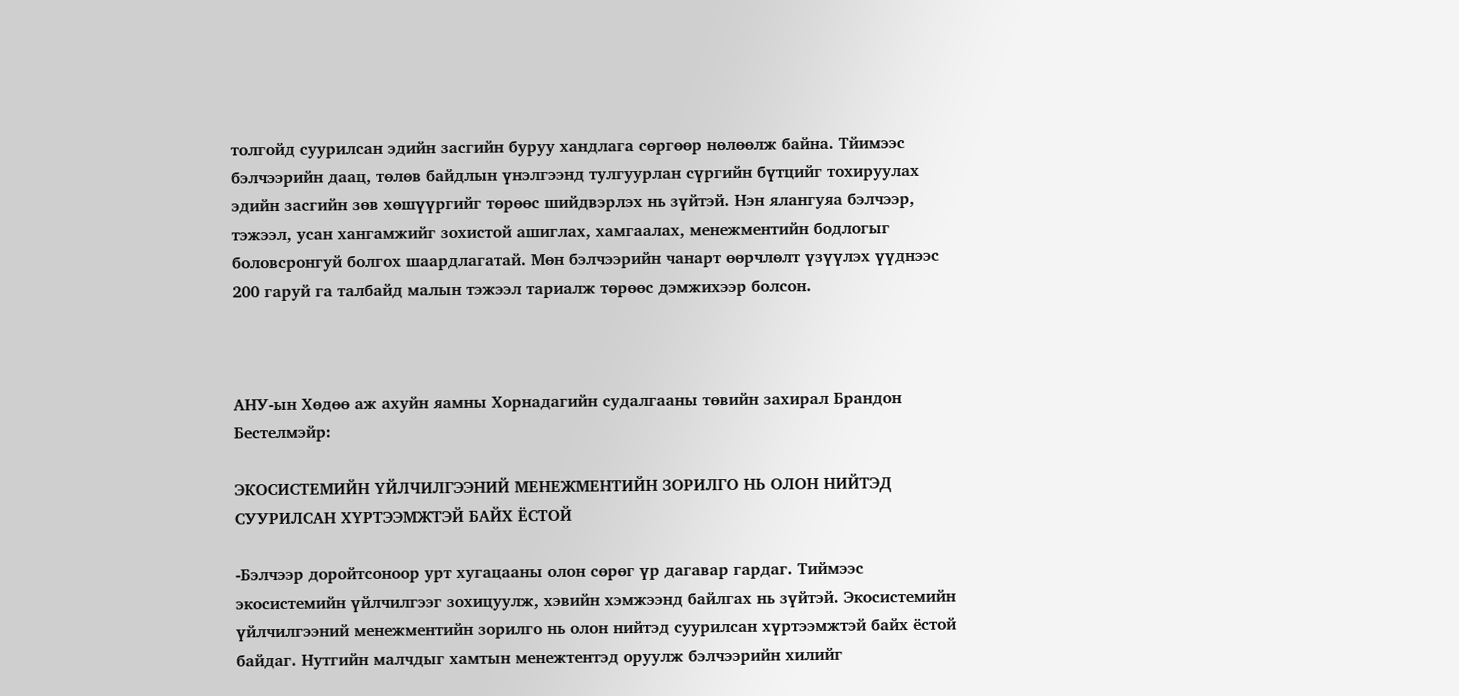толгойд суурилсан эдийн засгийн буруу хандлага сөргөөр нөлөөлж байна. Тйимээс бэлчээрийн даац, төлөв байдлын үнэлгээнд тулгуурлан сүргийн бүтцийг тохируулах эдийн засгийн зөв хөшүүргийг төрөөс шийдвэрлэх нь зүйтэй. Нэн ялангуяа бэлчээр, тэжээл, усан хангамжийг зохистой ашиглах, хамгаалах, менежментийн бодлогыг боловсронгуй болгох шаардлагатай. Мөн бэлчээрийн чанарт өөрчлөлт үзүүлэх үүднээс 200 гаруй га талбайд малын тэжээл тариалж төрөөс дэмжихээр болсон.



АНУ-ын Хөдөө аж ахуйн яамны Хорнадагийн судалгааны төвийн захирал Брандон Бестелмэйр:

ЭКОСИСТЕМИЙН ҮЙЛЧИЛГЭЭНИЙ МЕНЕЖМЕНТИЙН ЗОРИЛГО НЬ ОЛОН НИЙТЭД СУУРИЛСАН ХҮРТЭЭМЖТЭЙ БАЙХ ЁСТОЙ

-Бэлчээр доройтсоноор урт хугацааны олон сөрөг үр дагавар гардаг. Тиймээс экосистемийн үйлчилгээг зохицуулж, хэвийн хэмжээнд байлгах нь зүйтэй. Экосистемийн үйлчилгээний менежментийн зорилго нь олон нийтэд суурилсан хүртээмжтэй байх ёстой байдаг. Нутгийн малчдыг хамтын менежтентэд оруулж бэлчээрийн хилийг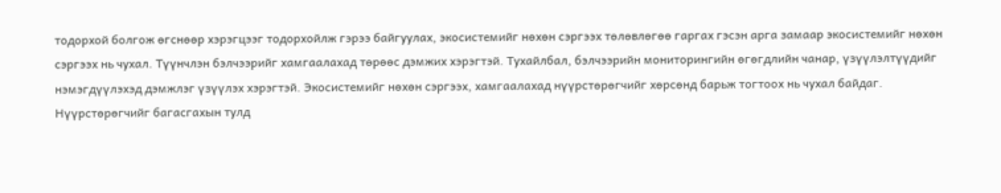тодорхой болгож өгснөөр хэрэгцээг тодорхойлж гэрээ байгуулах, экосистемийг нөхөн сэргээх төлөвлөгөө гаргах гэсэн арга замаар экосистемийг нөхөн сэргээх нь чухал. Түүнчлэн бэлчээрийг хамгаалахад төрөөс дэмжих хэрэгтэй. Тухайлбал, бэлчээрийн мониторингийн өгөгдлийн чанар, үзүүлэлтүүдийг нэмэгдүүлэхэд дэмжлэг үзүүлэх хэрэгтэй. Экосистемийг нөхөн сэргээх, хамгаалахад нүүрстөрөгчийг хөрсөнд барьж тогтоох нь чухал байдаг. Нүүрстөрөгчийг багасгахын тулд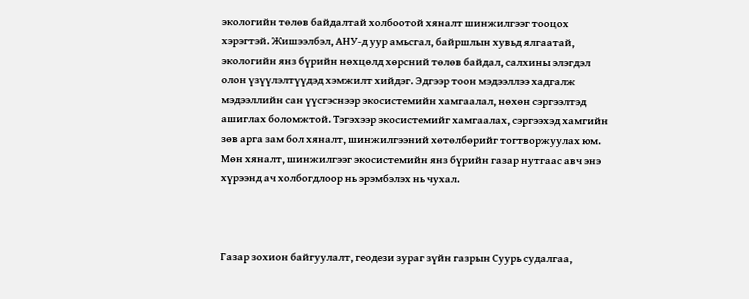экологийн төлөв байдалтай холбоотой хяналт шинжилгээг тооцох хэрэгтэй. Жишээлбэл, АНУ-д уур амьсгал, байршлын хувьд ялгаатай, экологийн янз бүрийн нөхцөлд хөрсний төлөв байдал, салхины элэгдэл олон үзүүлэлтүүдэд хэмжилт хийдэг. Эдгээр тоон мэдээллээ хадгалж мэдээллийн сан үүсгэснээр экосистемийн хамгаалал, нөхөн сэргээлтэд ашиглах боломжтой. Тэгэхээр экосистемийг хамгаалах, сэргээхэд хамгийн зөв арга зам бол хяналт, шинжилгээний хөтөлбөрийг тогтворжуулах юм. Мөн хяналт, шинжилгээг экосистемийн янз бүрийн газар нутгаас авч энэ хүрээнд ач холбогдлоор нь эрэмбэлэх нь чухал.



Газар зохион байгуулалт, геодези зураг зүйн газрын Суурь судалгаа,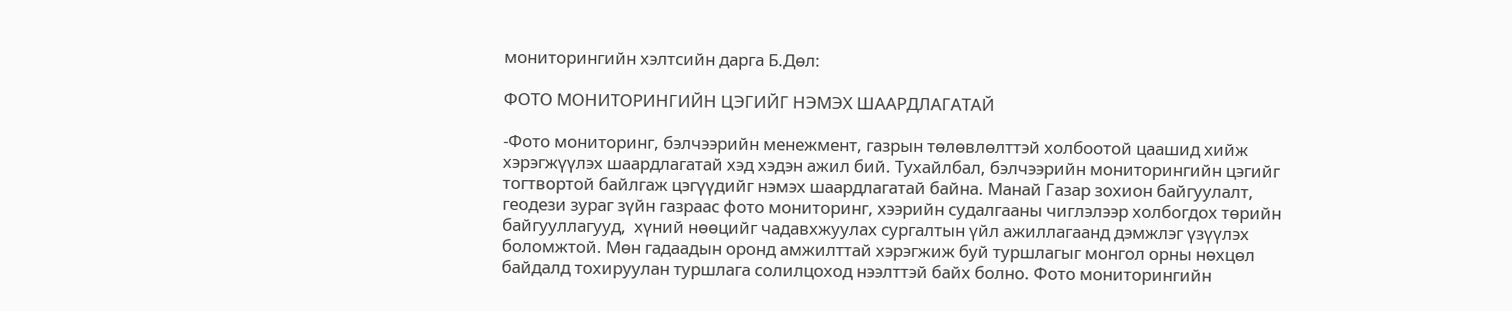мониторингийн хэлтсийн дарга Б.Дөл:

ФОТО МОНИТОРИНГИЙН ЦЭГИЙГ НЭМЭХ ШААРДЛАГАТАЙ

-Фото мониторинг, бэлчээрийн менежмент, газрын төлөвлөлттэй холбоотой цаашид хийж хэрэгжүүлэх шаардлагатай хэд хэдэн ажил бий. Тухайлбал, бэлчээрийн мониторингийн цэгийг тогтвортой байлгаж цэгүүдийг нэмэх шаардлагатай байна. Манай Газар зохион байгуулалт, геодези зураг зүйн газраас фото мониторинг, хээрийн судалгааны чиглэлээр холбогдох төрийн байгууллагууд,  хүний нөөцийг чадавхжуулах сургалтын үйл ажиллагаанд дэмжлэг үзүүлэх боломжтой. Мөн гадаадын оронд амжилттай хэрэгжиж буй туршлагыг монгол орны нөхцөл байдалд тохируулан туршлага солилцоход нээлттэй байх болно. Фото мониторингийн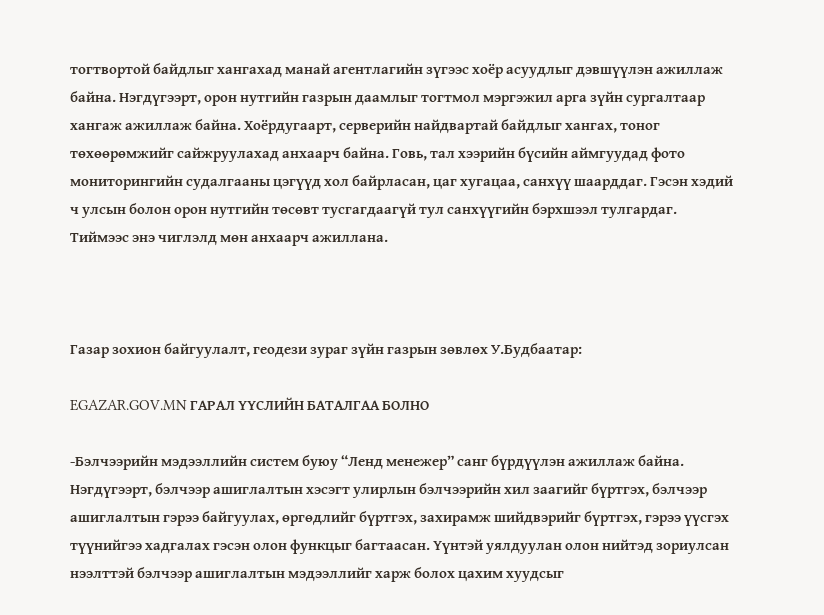тогтвортой байдлыг хангахад манай агентлагийн зүгээс хоёр асуудлыг дэвшүүлэн ажиллаж байна. Нэгдүгээрт, орон нутгийн газрын даамлыг тогтмол мэргэжил арга зүйн сургалтаар хангаж ажиллаж байна. Хоёрдугаарт, серверийн найдвартай байдлыг хангах, тоног төхөөрөмжийг сайжруулахад анхаарч байна. Говь, тал хээрийн бүсийн аймгуудад фото мониторингийн судалгааны цэгүүд хол байрласан, цаг хугацаа, санхүү шаарддаг. Гэсэн хэдий ч улсын болон орон нутгийн төсөвт тусгагдаагүй тул санхүүгийн бэрхшээл тулгардаг. Тиймээс энэ чиглэлд мөн анхаарч ажиллана.



Газар зохион байгуулалт, геодези зураг зүйн газрын зөвлөх У.Будбаатар:

EGAZAR.GOV.MN ГАРАЛ ҮҮСЛИЙН БАТАЛГАА БОЛНО

-Бэлчээрийн мэдээллийн систем буюу “Ленд менежер” санг бүрдүүлэн ажиллаж байна. Нэгдүгээрт, бэлчээр ашиглалтын хэсэгт улирлын бэлчээрийн хил заагийг бүртгэх, бэлчээр ашиглалтын гэрээ байгуулах, өргөдлийг бүртгэх, захирамж шийдвэрийг бүртгэх, гэрээ үүсгэх түүнийгээ хадгалах гэсэн олон функцыг багтаасан. Үүнтэй уялдуулан олон нийтэд зориулсан нээлттэй бэлчээр ашиглалтын мэдээллийг харж болох цахим хуудсыг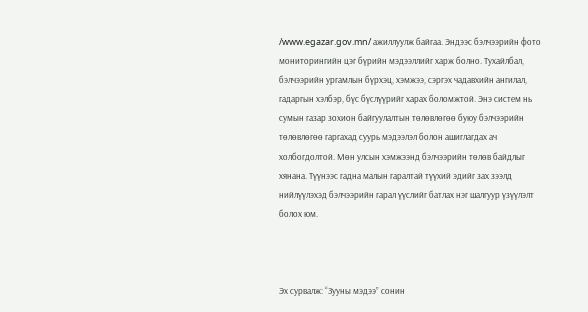/www.egazar.gov.mn/ ажиллуулж байгаа. Эндээс бэлчээрийн фото мониторингийн цэг бүрийн мэдээллийг харж болно. Тухайлбал, бэлчээрийн ургамлын бүрхэц, хэмжээ, сэргэх чадавхийн ангилал, гадаргын хэлбэр, бүс бүслүүрийг харах боломжтой. Энэ систем нь сумын газар зохион байгуулалтын төлөвлөгөө буюу бэлчээрийн төлөвлөгөө гаргахад суурь мэдээлэл болон ашиглагдах ач холбогдолтой. Мөн улсын хэмжээнд бэлчээрийн төлөв байдлыг хянана. Түүнээс гадна малын гаралтай түүхий эдийг зах зээлд нийлүүлэхэд бэлчээрийн гарал үүслийг батлах нэг шалгуур үзүүлэлт болох юм.



Эх сурвалж: “Зууны мэдээ” сонин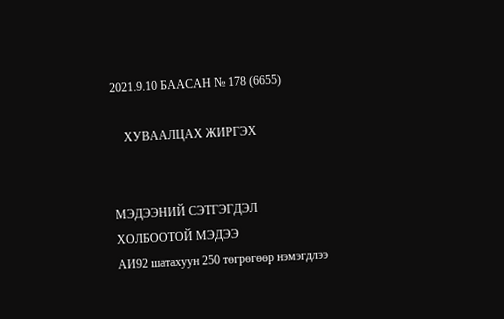2021.9.10 БААСАН № 178 (6655)

    ХУВААЛЦАХ ЖИРГЭХ


МЭДЭЭНИЙ СЭТГЭГДЭЛ
ХОЛБООТОЙ МЭДЭЭ
АИ92 шатахуун 250 төгрөгөөр нэмэгдлээ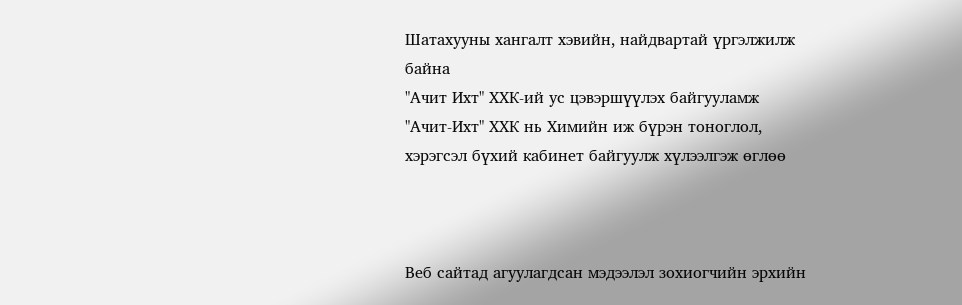Шатахууны хангалт хэвийн, найдвартай үргэлжилж байна
"Ачит Ихт" ХХК-ий ус цэвэршүүлэх байгууламж
"Ачит-Ихт" ХХК нь Химийн иж бүрэн тоноглол, хэрэгсэл бүхий кабинет байгуулж хүлээлгэж өглөө



Веб сайтад агуулагдсан мэдээлэл зохиогчийн эрхийн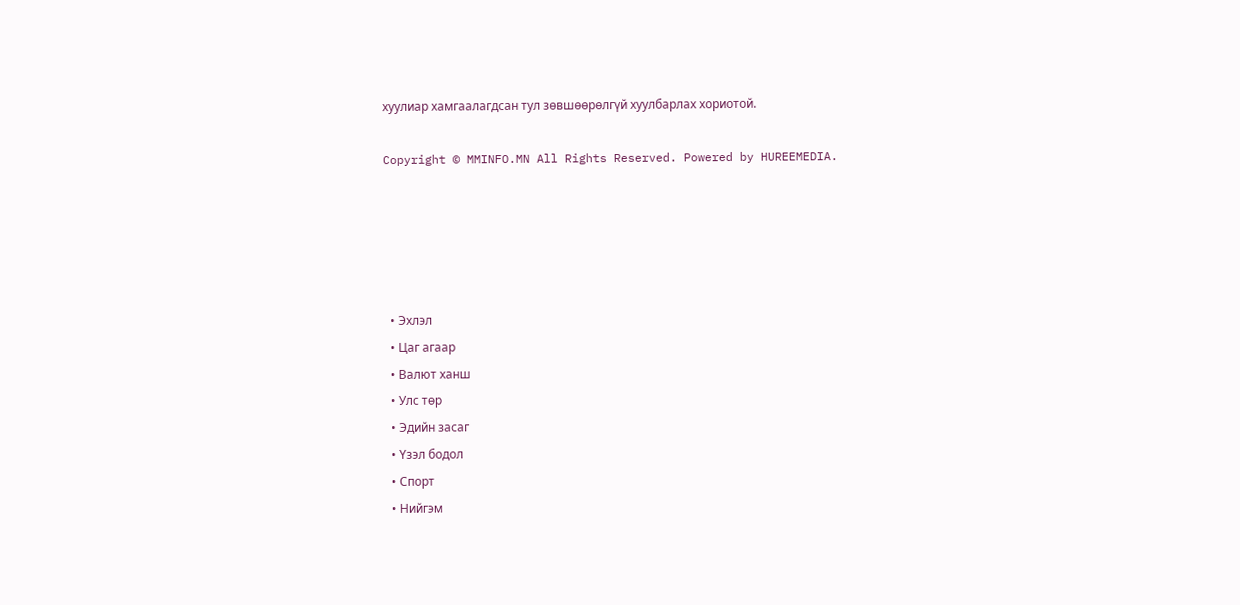хуулиар хамгаалагдсан тул зөвшөөрөлгүй хуулбарлах хориотой.

Copyright © MMINFO.MN All Rights Reserved. Powered by HUREEMEDIA.





  • Эхлэл
  • Цаг агаар
  • Валют ханш
  • Улс төр
  • Эдийн засаг
  • Үзэл бодол
  • Спорт
  • Нийгэм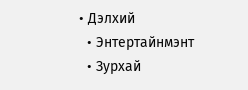• Дэлхий
  • Энтертайнмэнт
  • Зурхай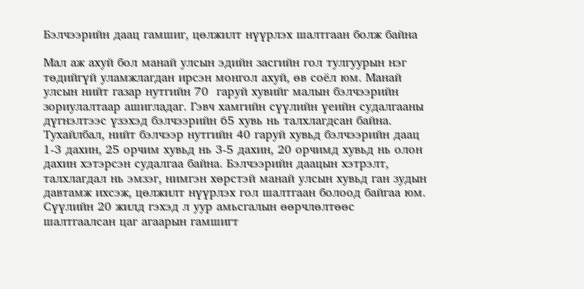Бэлчээрийн даац гамшиг, цөлжилт нүүрлэх шалтгаан болж байна

Мал аж ахуй бол манай улсын эдийн засгийн гол тулгуурын нэг төдийгүй уламжлагдан ирсэн монгол ахуй, өв соёл юм. Манай улсын нийт газар нутгийн 70  гаруй хувийг малын бэлчээрийн зориулалтаар ашигладаг. Гэвч хамгийн сүүлийн үеийн судалгааны дүгнэлтээс үзэхэд бэлчээрийн 65 хувь нь талхлагдсан байна.  Тухайлбал, нийт бэлчээр нутгийн 40 гаруй хувьд бэлчээрийн даац 1-3 дахин, 25 орчим хувьд нь 3-5 дахин, 20 орчимд хувьд нь олон дахин хэтэрсэн судалгаа байна. Бэлчээрийн даацын хэтрэлт, талхлагдал нь эмзэг, нимгэн хөрстэй манай улсын хувьд ган зудын давтамж ихсэж, цөлжилт нүүрлэх гол шалтгаан болоод байгаа юм. Сүүлийн 20 жилд гэхэд л уур амьсгалын өөрчлөлтөөс шалтгаалсан цаг агаарын гамшигт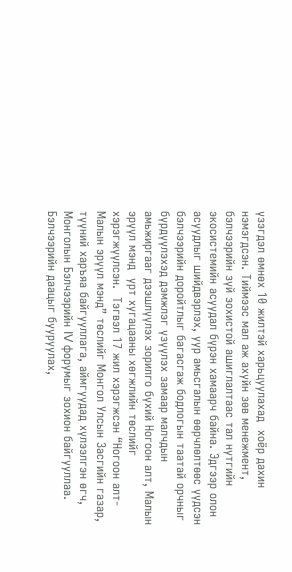үзэгдэл өмнөх 10 жилтэй харьцуулахад  хоёр дахин нэмэгдсэн. Тиймээс мал аж ахуйн зөв менежмент, бэлчээрийн зүй зохистой ашиглалтаас тал нутгийн экосистемийн асуудал бүрэн хамаарч байна. Эдгээр олон асуудлыг шийдвэрлэх, уур амьсгалын өөрчлөлтөөс үүдсэн бэлчээрийн доройтлыг багасгаж бодлогын таатай орчныг бүрдүүлэхэд дэмжлэг үзүүлэх замаар малчдын амьжиргааг дээшлүүлэх зорилго бүхий Ногоон алт, Малын эрүүл мэнд  урт хугацааны хөгжлийн төслийг хэрэгжүүлсэн.  Тэгвэл 17 жил хэрэгжсэн “Ногоон алт-Малын эрүүл мэнд” төслийг Монгол Улсын Засгийн газар, түүний харъяа байгууллага, аймгуудад хүлээлгэн өгч, Монголын Бэлчээрийн IV форумыг зохион байгууллаа. Бэлчээрийн даацыг бууруулах,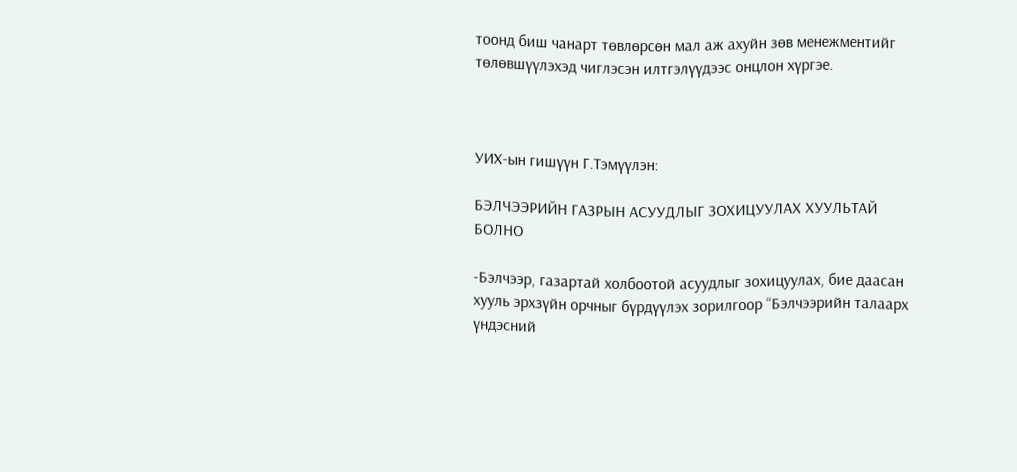тоонд биш чанарт төвлөрсөн мал аж ахуйн зөв менежментийг төлөвшүүлэхэд чиглэсэн илтгэлүүдээс онцлон хүргэе.



УИХ-ын гишүүн Г.Тэмүүлэн:

БЭЛЧЭЭРИЙН ГАЗРЫН АСУУДЛЫГ ЗОХИЦУУЛАХ ХУУЛЬТАЙ БОЛНО

-Бэлчээр, газартай холбоотой асуудлыг зохицуулах, бие даасан хууль эрхзүйн орчныг бүрдүүлэх зорилгоор “Бэлчээрийн талаарх үндэсний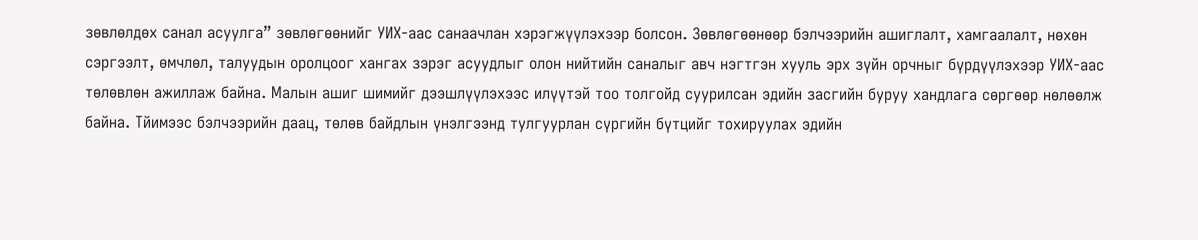зөвлөлдөх санал асуулга” зөвлөгөөнийг УИХ-аас санаачлан хэрэгжүүлэхээр болсон. Зөвлөгөөнөөр бэлчээрийн ашиглалт, хамгаалалт, нөхөн сэргээлт, өмчлөл, талуудын оролцоог хангах зэрэг асуудлыг олон нийтийн саналыг авч нэгтгэн хууль эрх зүйн орчныг бүрдүүлэхээр УИХ-аас төлөвлөн ажиллаж байна. Малын ашиг шимийг дээшлүүлэхээс илүүтэй тоо толгойд суурилсан эдийн засгийн буруу хандлага сөргөөр нөлөөлж байна. Тйимээс бэлчээрийн даац, төлөв байдлын үнэлгээнд тулгуурлан сүргийн бүтцийг тохируулах эдийн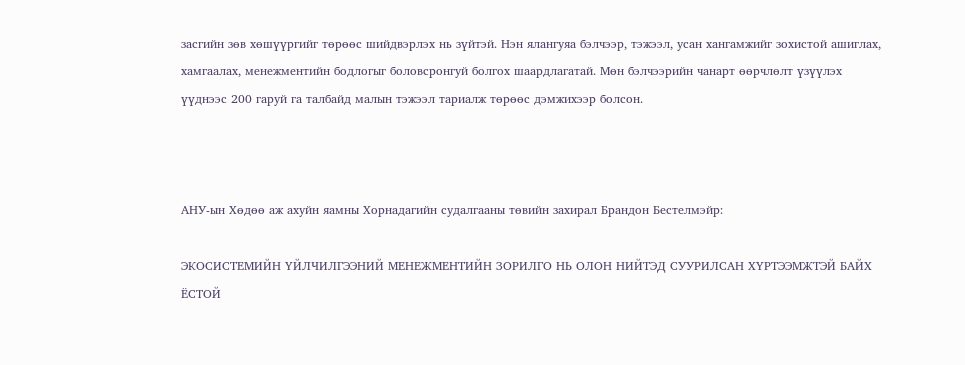засгийн зөв хөшүүргийг төрөөс шийдвэрлэх нь зүйтэй. Нэн ялангуяа бэлчээр, тэжээл, усан хангамжийг зохистой ашиглах, хамгаалах, менежментийн бодлогыг боловсронгуй болгох шаардлагатай. Мөн бэлчээрийн чанарт өөрчлөлт үзүүлэх үүднээс 200 гаруй га талбайд малын тэжээл тариалж төрөөс дэмжихээр болсон.



АНУ-ын Хөдөө аж ахуйн яамны Хорнадагийн судалгааны төвийн захирал Брандон Бестелмэйр:

ЭКОСИСТЕМИЙН ҮЙЛЧИЛГЭЭНИЙ МЕНЕЖМЕНТИЙН ЗОРИЛГО НЬ ОЛОН НИЙТЭД СУУРИЛСАН ХҮРТЭЭМЖТЭЙ БАЙХ ЁСТОЙ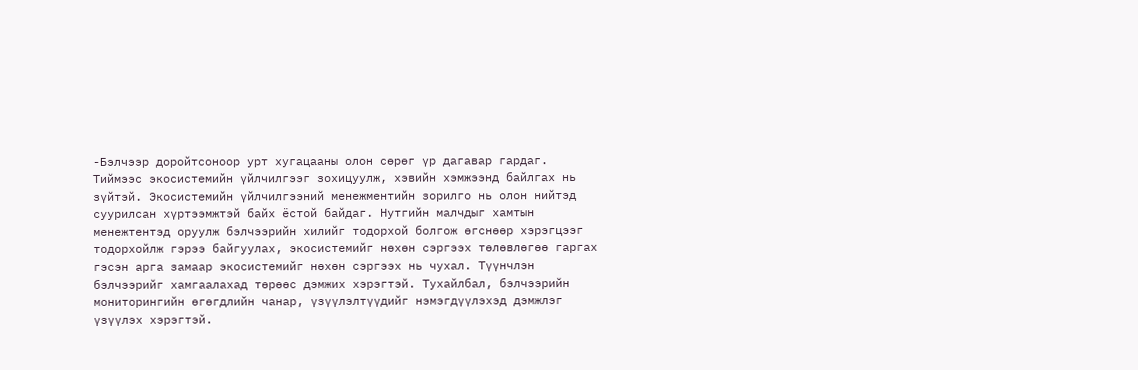-Бэлчээр доройтсоноор урт хугацааны олон сөрөг үр дагавар гардаг. Тиймээс экосистемийн үйлчилгээг зохицуулж, хэвийн хэмжээнд байлгах нь зүйтэй. Экосистемийн үйлчилгээний менежментийн зорилго нь олон нийтэд суурилсан хүртээмжтэй байх ёстой байдаг. Нутгийн малчдыг хамтын менежтентэд оруулж бэлчээрийн хилийг тодорхой болгож өгснөөр хэрэгцээг тодорхойлж гэрээ байгуулах, экосистемийг нөхөн сэргээх төлөвлөгөө гаргах гэсэн арга замаар экосистемийг нөхөн сэргээх нь чухал. Түүнчлэн бэлчээрийг хамгаалахад төрөөс дэмжих хэрэгтэй. Тухайлбал, бэлчээрийн мониторингийн өгөгдлийн чанар, үзүүлэлтүүдийг нэмэгдүүлэхэд дэмжлэг үзүүлэх хэрэгтэй.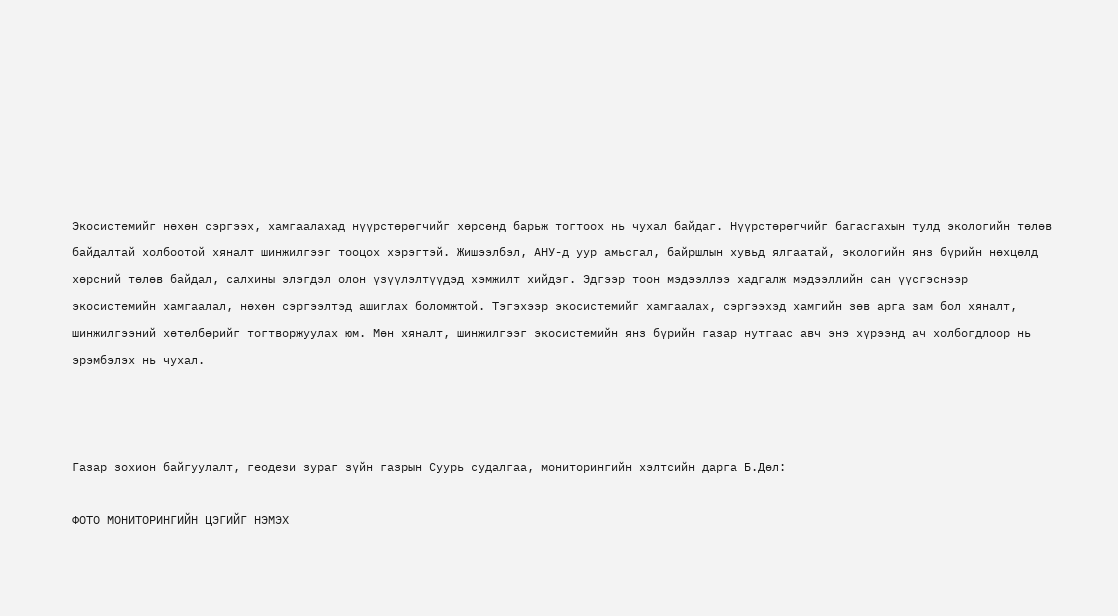Экосистемийг нөхөн сэргээх, хамгаалахад нүүрстөрөгчийг хөрсөнд барьж тогтоох нь чухал байдаг. Нүүрстөрөгчийг багасгахын тулд экологийн төлөв байдалтай холбоотой хяналт шинжилгээг тооцох хэрэгтэй. Жишээлбэл, АНУ-д уур амьсгал, байршлын хувьд ялгаатай, экологийн янз бүрийн нөхцөлд хөрсний төлөв байдал, салхины элэгдэл олон үзүүлэлтүүдэд хэмжилт хийдэг. Эдгээр тоон мэдээллээ хадгалж мэдээллийн сан үүсгэснээр экосистемийн хамгаалал, нөхөн сэргээлтэд ашиглах боломжтой. Тэгэхээр экосистемийг хамгаалах, сэргээхэд хамгийн зөв арга зам бол хяналт, шинжилгээний хөтөлбөрийг тогтворжуулах юм. Мөн хяналт, шинжилгээг экосистемийн янз бүрийн газар нутгаас авч энэ хүрээнд ач холбогдлоор нь эрэмбэлэх нь чухал.



Газар зохион байгуулалт, геодези зураг зүйн газрын Суурь судалгаа, мониторингийн хэлтсийн дарга Б.Дөл:

ФОТО МОНИТОРИНГИЙН ЦЭГИЙГ НЭМЭХ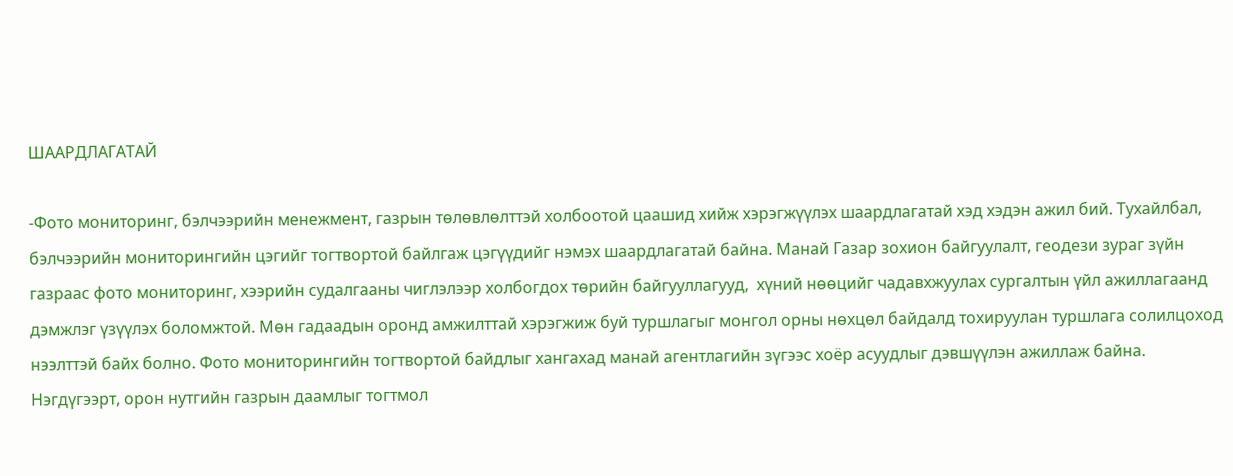ШААРДЛАГАТАЙ

-Фото мониторинг, бэлчээрийн менежмент, газрын төлөвлөлттэй холбоотой цаашид хийж хэрэгжүүлэх шаардлагатай хэд хэдэн ажил бий. Тухайлбал, бэлчээрийн мониторингийн цэгийг тогтвортой байлгаж цэгүүдийг нэмэх шаардлагатай байна. Манай Газар зохион байгуулалт, геодези зураг зүйн газраас фото мониторинг, хээрийн судалгааны чиглэлээр холбогдох төрийн байгууллагууд,  хүний нөөцийг чадавхжуулах сургалтын үйл ажиллагаанд дэмжлэг үзүүлэх боломжтой. Мөн гадаадын оронд амжилттай хэрэгжиж буй туршлагыг монгол орны нөхцөл байдалд тохируулан туршлага солилцоход нээлттэй байх болно. Фото мониторингийн тогтвортой байдлыг хангахад манай агентлагийн зүгээс хоёр асуудлыг дэвшүүлэн ажиллаж байна. Нэгдүгээрт, орон нутгийн газрын даамлыг тогтмол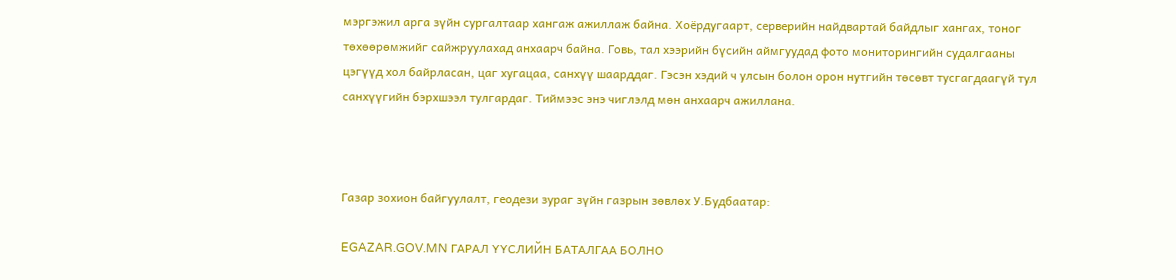мэргэжил арга зүйн сургалтаар хангаж ажиллаж байна. Хоёрдугаарт, серверийн найдвартай байдлыг хангах, тоног төхөөрөмжийг сайжруулахад анхаарч байна. Говь, тал хээрийн бүсийн аймгуудад фото мониторингийн судалгааны цэгүүд хол байрласан, цаг хугацаа, санхүү шаарддаг. Гэсэн хэдий ч улсын болон орон нутгийн төсөвт тусгагдаагүй тул санхүүгийн бэрхшээл тулгардаг. Тиймээс энэ чиглэлд мөн анхаарч ажиллана.



Газар зохион байгуулалт, геодези зураг зүйн газрын зөвлөх У.Будбаатар:

EGAZAR.GOV.MN ГАРАЛ ҮҮСЛИЙН БАТАЛГАА БОЛНО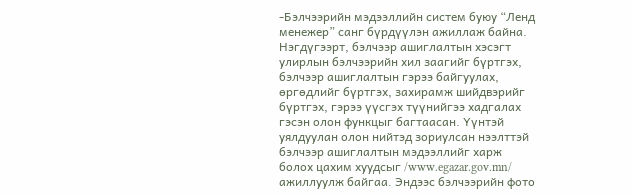-Бэлчээрийн мэдээллийн систем буюу “Ленд менежер” санг бүрдүүлэн ажиллаж байна. Нэгдүгээрт, бэлчээр ашиглалтын хэсэгт улирлын бэлчээрийн хил заагийг бүртгэх, бэлчээр ашиглалтын гэрээ байгуулах, өргөдлийг бүртгэх, захирамж шийдвэрийг бүртгэх, гэрээ үүсгэх түүнийгээ хадгалах гэсэн олон функцыг багтаасан. Үүнтэй уялдуулан олон нийтэд зориулсан нээлттэй бэлчээр ашиглалтын мэдээллийг харж болох цахим хуудсыг /www.egazar.gov.mn/ ажиллуулж байгаа. Эндээс бэлчээрийн фото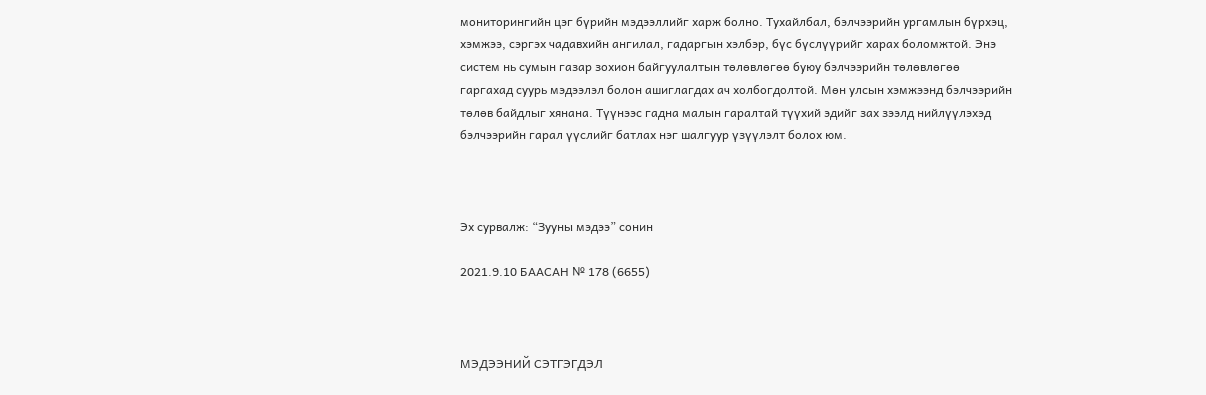мониторингийн цэг бүрийн мэдээллийг харж болно. Тухайлбал, бэлчээрийн ургамлын бүрхэц, хэмжээ, сэргэх чадавхийн ангилал, гадаргын хэлбэр, бүс бүслүүрийг харах боломжтой. Энэ систем нь сумын газар зохион байгуулалтын төлөвлөгөө буюу бэлчээрийн төлөвлөгөө гаргахад суурь мэдээлэл болон ашиглагдах ач холбогдолтой. Мөн улсын хэмжээнд бэлчээрийн төлөв байдлыг хянана. Түүнээс гадна малын гаралтай түүхий эдийг зах зээлд нийлүүлэхэд бэлчээрийн гарал үүслийг батлах нэг шалгуур үзүүлэлт болох юм.



Эх сурвалж: “Зууны мэдээ” сонин

2021.9.10 БААСАН № 178 (6655)



МЭДЭЭНИЙ СЭТГЭГДЭЛ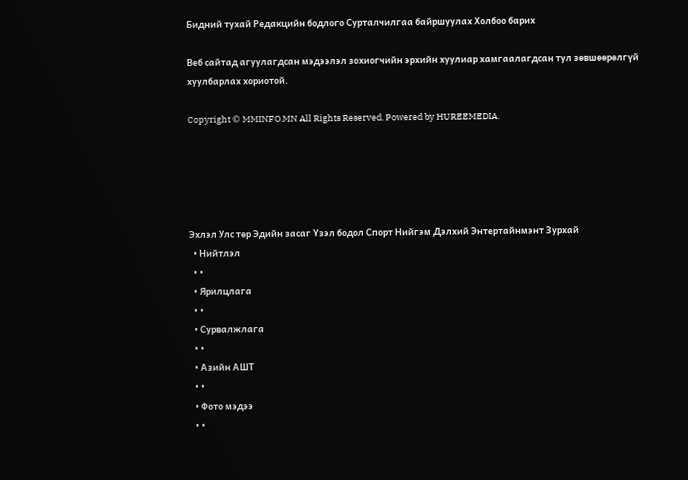Бидний тухай Редакцийн бодлого Сурталчилгаа байршуулах Холбоо барих

Веб сайтад агуулагдсан мэдээлэл зохиогчийн эрхийн хуулиар хамгаалагдсан тул зөвшөөрөлгүй хуулбарлах хориотой.

Copyright © MMINFO.MN All Rights Reserved. Powered by HUREEMEDIA.





Эхлэл Улс төр Эдийн засаг Үзэл бодол Спорт Нийгэм Дэлхий Энтертайнмэнт Зурхай
  • Нийтлэл
  • •
  • Ярилцлага
  • •
  • Сурвалжлага
  • •
  • Азийн АШТ
  • •
  • Фото мэдээ
  • •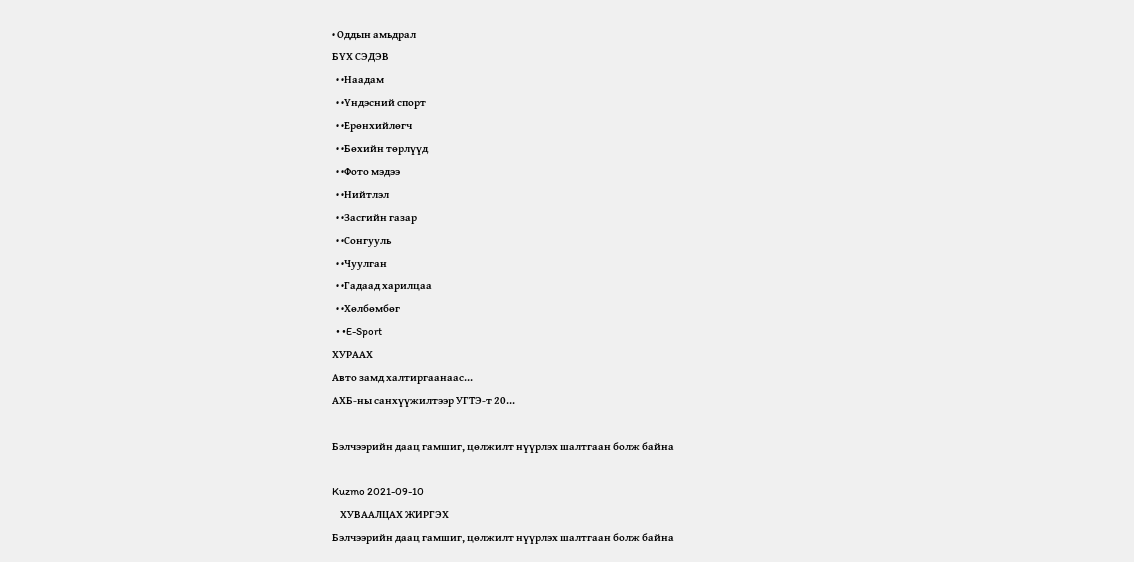• Оддын амьдрал
БҮХ СЭДЭВ
  • •Наадам
  • •Үндэсний спорт
  • •Ерөнхийлөгч
  • •Бөхийн төрлүүд
  • •Фото мэдээ
  • •Нийтлэл
  • •Засгийн газар
  • •Сонгууль
  • •Чуулган
  • •Гадаад харилцаа
  • •Хөлбөмбөг
  • •E-Sport
ХУРААХ
Авто замд халтиргаанаас...
АХБ-ны санхүүжилтээр УГТЭ-т 20...

Бэлчээрийн даац гамшиг, цөлжилт нүүрлэх шалтгаан болж байна

Kuzmo 2021-09-10
    ХУВААЛЦАХ ЖИРГЭХ
Бэлчээрийн даац гамшиг, цөлжилт нүүрлэх шалтгаан болж байна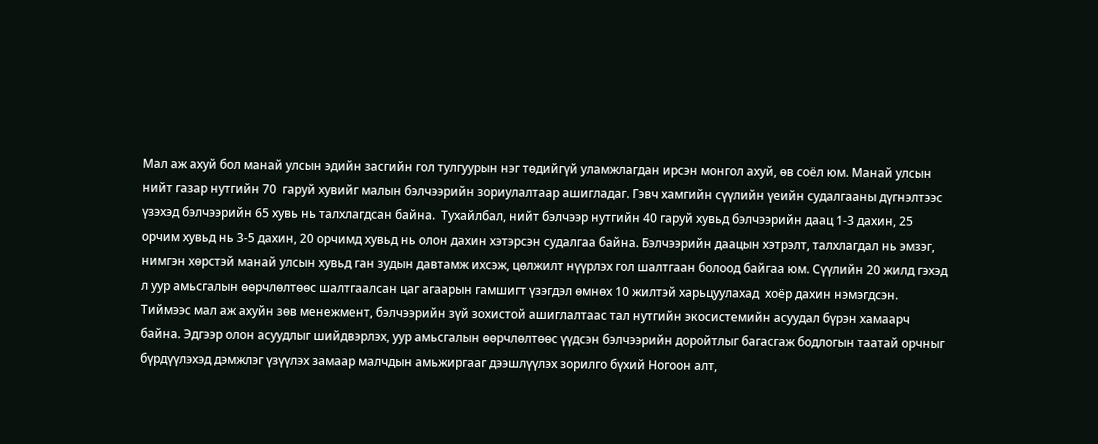Мал аж ахуй бол манай улсын эдийн засгийн гол тулгуурын нэг төдийгүй уламжлагдан ирсэн монгол ахуй, өв соёл юм. Манай улсын нийт газар нутгийн 70  гаруй хувийг малын бэлчээрийн зориулалтаар ашигладаг. Гэвч хамгийн сүүлийн үеийн судалгааны дүгнэлтээс үзэхэд бэлчээрийн 65 хувь нь талхлагдсан байна.  Тухайлбал, нийт бэлчээр нутгийн 40 гаруй хувьд бэлчээрийн даац 1-3 дахин, 25 орчим хувьд нь 3-5 дахин, 20 орчимд хувьд нь олон дахин хэтэрсэн судалгаа байна. Бэлчээрийн даацын хэтрэлт, талхлагдал нь эмзэг, нимгэн хөрстэй манай улсын хувьд ган зудын давтамж ихсэж, цөлжилт нүүрлэх гол шалтгаан болоод байгаа юм. Сүүлийн 20 жилд гэхэд л уур амьсгалын өөрчлөлтөөс шалтгаалсан цаг агаарын гамшигт үзэгдэл өмнөх 10 жилтэй харьцуулахад  хоёр дахин нэмэгдсэн. Тиймээс мал аж ахуйн зөв менежмент, бэлчээрийн зүй зохистой ашиглалтаас тал нутгийн экосистемийн асуудал бүрэн хамаарч байна. Эдгээр олон асуудлыг шийдвэрлэх, уур амьсгалын өөрчлөлтөөс үүдсэн бэлчээрийн доройтлыг багасгаж бодлогын таатай орчныг бүрдүүлэхэд дэмжлэг үзүүлэх замаар малчдын амьжиргааг дээшлүүлэх зорилго бүхий Ногоон алт,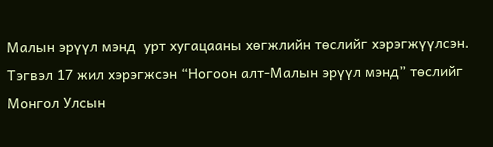Малын эрүүл мэнд  урт хугацааны хөгжлийн төслийг хэрэгжүүлсэн.  Тэгвэл 17 жил хэрэгжсэн “Ногоон алт-Малын эрүүл мэнд” төслийг Монгол Улсын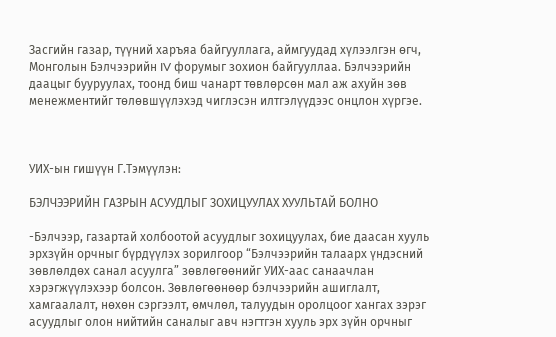Засгийн газар, түүний харъяа байгууллага, аймгуудад хүлээлгэн өгч, Монголын Бэлчээрийн IV форумыг зохион байгууллаа. Бэлчээрийн даацыг бууруулах, тоонд биш чанарт төвлөрсөн мал аж ахуйн зөв менежментийг төлөвшүүлэхэд чиглэсэн илтгэлүүдээс онцлон хүргэе.



УИХ-ын гишүүн Г.Тэмүүлэн:

БЭЛЧЭЭРИЙН ГАЗРЫН АСУУДЛЫГ ЗОХИЦУУЛАХ ХУУЛЬТАЙ БОЛНО

-Бэлчээр, газартай холбоотой асуудлыг зохицуулах, бие даасан хууль эрхзүйн орчныг бүрдүүлэх зорилгоор “Бэлчээрийн талаарх үндэсний зөвлөлдөх санал асуулга” зөвлөгөөнийг УИХ-аас санаачлан хэрэгжүүлэхээр болсон. Зөвлөгөөнөөр бэлчээрийн ашиглалт, хамгаалалт, нөхөн сэргээлт, өмчлөл, талуудын оролцоог хангах зэрэг асуудлыг олон нийтийн саналыг авч нэгтгэн хууль эрх зүйн орчныг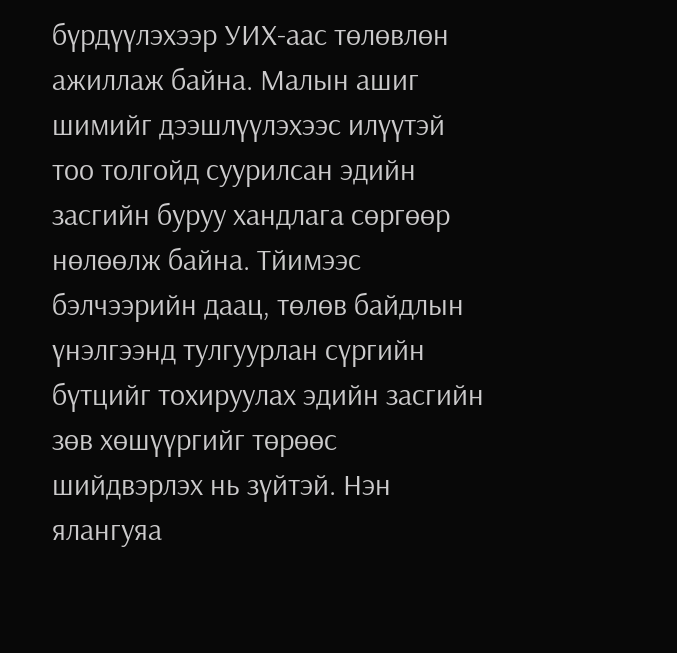бүрдүүлэхээр УИХ-аас төлөвлөн ажиллаж байна. Малын ашиг шимийг дээшлүүлэхээс илүүтэй тоо толгойд суурилсан эдийн засгийн буруу хандлага сөргөөр нөлөөлж байна. Тйимээс бэлчээрийн даац, төлөв байдлын үнэлгээнд тулгуурлан сүргийн бүтцийг тохируулах эдийн засгийн зөв хөшүүргийг төрөөс шийдвэрлэх нь зүйтэй. Нэн ялангуяа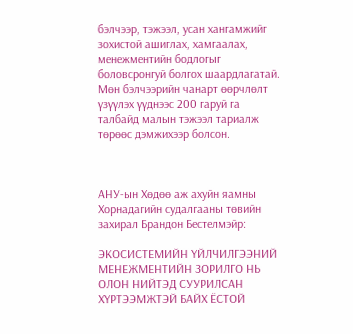бэлчээр, тэжээл, усан хангамжийг зохистой ашиглах, хамгаалах, менежментийн бодлогыг боловсронгуй болгох шаардлагатай. Мөн бэлчээрийн чанарт өөрчлөлт үзүүлэх үүднээс 200 гаруй га талбайд малын тэжээл тариалж төрөөс дэмжихээр болсон.



АНУ-ын Хөдөө аж ахуйн яамны Хорнадагийн судалгааны төвийн захирал Брандон Бестелмэйр:

ЭКОСИСТЕМИЙН ҮЙЛЧИЛГЭЭНИЙ МЕНЕЖМЕНТИЙН ЗОРИЛГО НЬ ОЛОН НИЙТЭД СУУРИЛСАН ХҮРТЭЭМЖТЭЙ БАЙХ ЁСТОЙ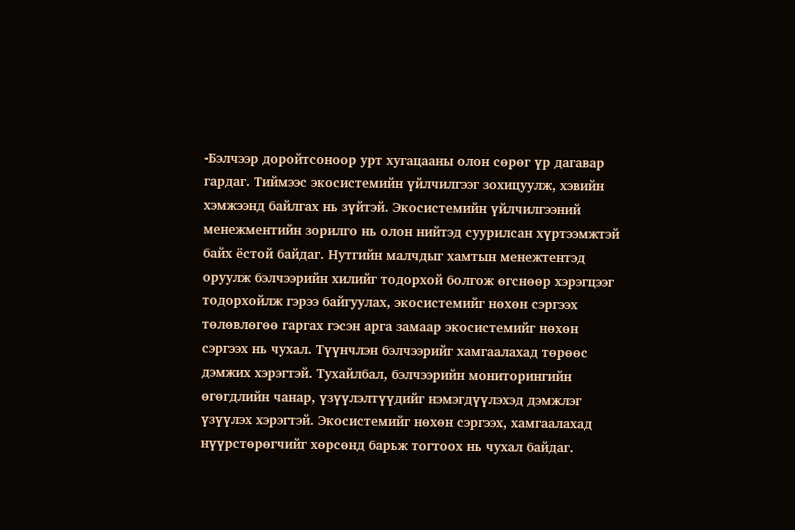-Бэлчээр доройтсоноор урт хугацааны олон сөрөг үр дагавар гардаг. Тиймээс экосистемийн үйлчилгээг зохицуулж, хэвийн хэмжээнд байлгах нь зүйтэй. Экосистемийн үйлчилгээний менежментийн зорилго нь олон нийтэд суурилсан хүртээмжтэй байх ёстой байдаг. Нутгийн малчдыг хамтын менежтентэд оруулж бэлчээрийн хилийг тодорхой болгож өгснөөр хэрэгцээг тодорхойлж гэрээ байгуулах, экосистемийг нөхөн сэргээх төлөвлөгөө гаргах гэсэн арга замаар экосистемийг нөхөн сэргээх нь чухал. Түүнчлэн бэлчээрийг хамгаалахад төрөөс дэмжих хэрэгтэй. Тухайлбал, бэлчээрийн мониторингийн өгөгдлийн чанар, үзүүлэлтүүдийг нэмэгдүүлэхэд дэмжлэг үзүүлэх хэрэгтэй. Экосистемийг нөхөн сэргээх, хамгаалахад нүүрстөрөгчийг хөрсөнд барьж тогтоох нь чухал байдаг.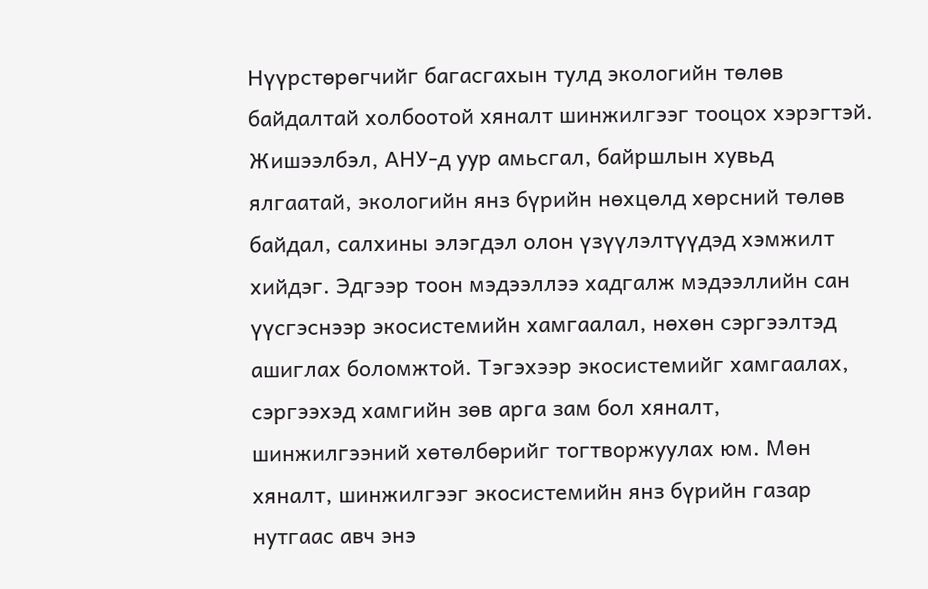Нүүрстөрөгчийг багасгахын тулд экологийн төлөв байдалтай холбоотой хяналт шинжилгээг тооцох хэрэгтэй. Жишээлбэл, АНУ-д уур амьсгал, байршлын хувьд ялгаатай, экологийн янз бүрийн нөхцөлд хөрсний төлөв байдал, салхины элэгдэл олон үзүүлэлтүүдэд хэмжилт хийдэг. Эдгээр тоон мэдээллээ хадгалж мэдээллийн сан үүсгэснээр экосистемийн хамгаалал, нөхөн сэргээлтэд ашиглах боломжтой. Тэгэхээр экосистемийг хамгаалах, сэргээхэд хамгийн зөв арга зам бол хяналт, шинжилгээний хөтөлбөрийг тогтворжуулах юм. Мөн хяналт, шинжилгээг экосистемийн янз бүрийн газар нутгаас авч энэ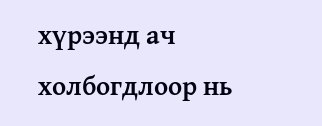хүрээнд ач холбогдлоор нь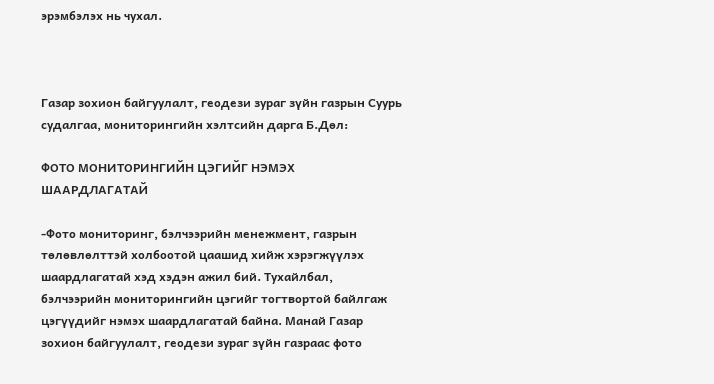эрэмбэлэх нь чухал.



Газар зохион байгуулалт, геодези зураг зүйн газрын Суурь судалгаа, мониторингийн хэлтсийн дарга Б.Дөл:

ФОТО МОНИТОРИНГИЙН ЦЭГИЙГ НЭМЭХ ШААРДЛАГАТАЙ

-Фото мониторинг, бэлчээрийн менежмент, газрын төлөвлөлттэй холбоотой цаашид хийж хэрэгжүүлэх шаардлагатай хэд хэдэн ажил бий. Тухайлбал, бэлчээрийн мониторингийн цэгийг тогтвортой байлгаж цэгүүдийг нэмэх шаардлагатай байна. Манай Газар зохион байгуулалт, геодези зураг зүйн газраас фото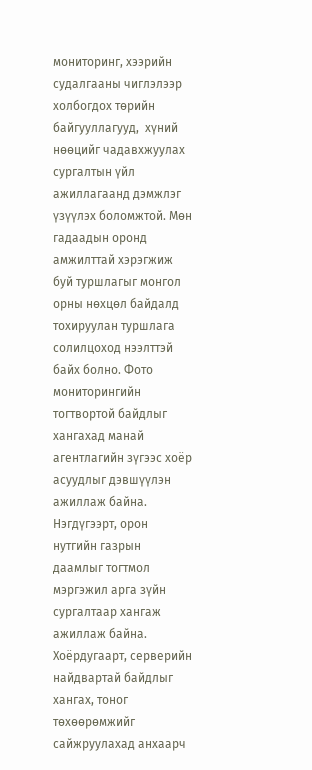мониторинг, хээрийн судалгааны чиглэлээр холбогдох төрийн байгууллагууд,  хүний нөөцийг чадавхжуулах сургалтын үйл ажиллагаанд дэмжлэг үзүүлэх боломжтой. Мөн гадаадын оронд амжилттай хэрэгжиж буй туршлагыг монгол орны нөхцөл байдалд тохируулан туршлага солилцоход нээлттэй байх болно. Фото мониторингийн тогтвортой байдлыг хангахад манай агентлагийн зүгээс хоёр асуудлыг дэвшүүлэн ажиллаж байна. Нэгдүгээрт, орон нутгийн газрын даамлыг тогтмол мэргэжил арга зүйн сургалтаар хангаж ажиллаж байна. Хоёрдугаарт, серверийн найдвартай байдлыг хангах, тоног төхөөрөмжийг сайжруулахад анхаарч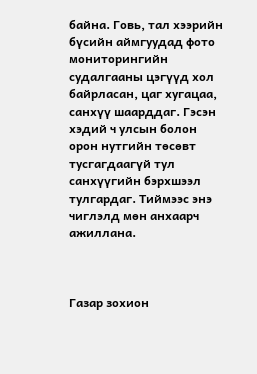байна. Говь, тал хээрийн бүсийн аймгуудад фото мониторингийн судалгааны цэгүүд хол байрласан, цаг хугацаа, санхүү шаарддаг. Гэсэн хэдий ч улсын болон орон нутгийн төсөвт тусгагдаагүй тул санхүүгийн бэрхшээл тулгардаг. Тиймээс энэ чиглэлд мөн анхаарч ажиллана.



Газар зохион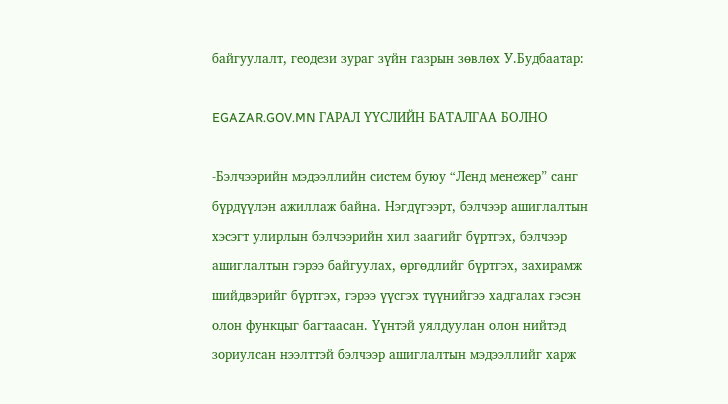байгуулалт, геодези зураг зүйн газрын зөвлөх У.Будбаатар:

EGAZAR.GOV.MN ГАРАЛ ҮҮСЛИЙН БАТАЛГАА БОЛНО

-Бэлчээрийн мэдээллийн систем буюу “Ленд менежер” санг бүрдүүлэн ажиллаж байна. Нэгдүгээрт, бэлчээр ашиглалтын хэсэгт улирлын бэлчээрийн хил заагийг бүртгэх, бэлчээр ашиглалтын гэрээ байгуулах, өргөдлийг бүртгэх, захирамж шийдвэрийг бүртгэх, гэрээ үүсгэх түүнийгээ хадгалах гэсэн олон функцыг багтаасан. Үүнтэй уялдуулан олон нийтэд зориулсан нээлттэй бэлчээр ашиглалтын мэдээллийг харж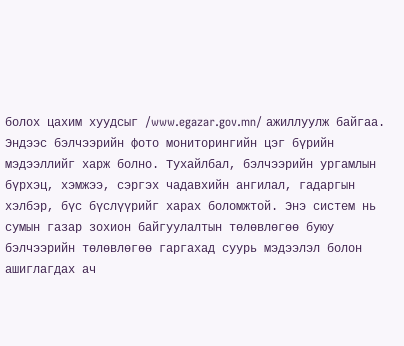болох цахим хуудсыг /www.egazar.gov.mn/ ажиллуулж байгаа. Эндээс бэлчээрийн фото мониторингийн цэг бүрийн мэдээллийг харж болно. Тухайлбал, бэлчээрийн ургамлын бүрхэц, хэмжээ, сэргэх чадавхийн ангилал, гадаргын хэлбэр, бүс бүслүүрийг харах боломжтой. Энэ систем нь сумын газар зохион байгуулалтын төлөвлөгөө буюу бэлчээрийн төлөвлөгөө гаргахад суурь мэдээлэл болон ашиглагдах ач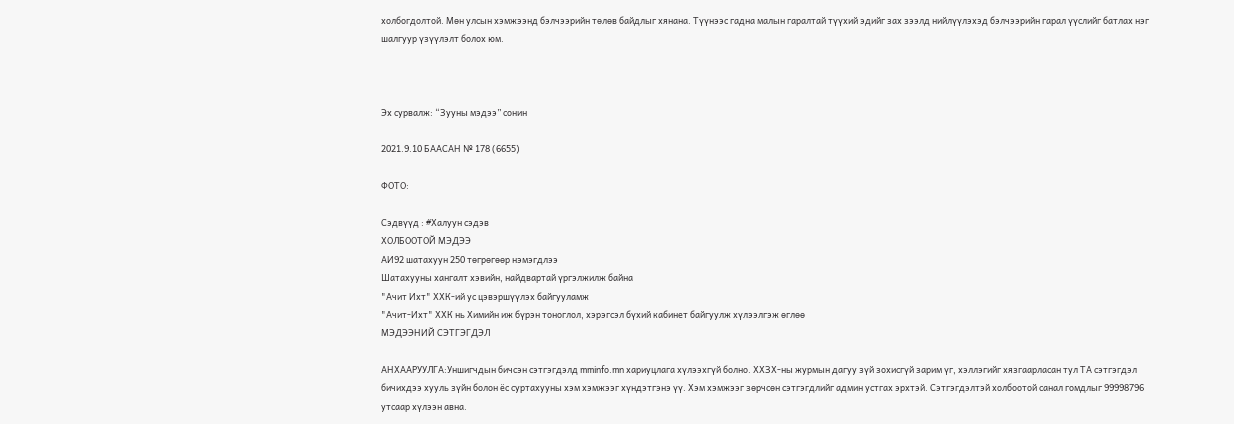холбогдолтой. Мөн улсын хэмжээнд бэлчээрийн төлөв байдлыг хянана. Түүнээс гадна малын гаралтай түүхий эдийг зах зээлд нийлүүлэхэд бэлчээрийн гарал үүслийг батлах нэг шалгуур үзүүлэлт болох юм.



Эх сурвалж: “Зууны мэдээ” сонин

2021.9.10 БААСАН № 178 (6655)

ФОТО:

Сэдвүүд : #Халуун сэдэв
ХОЛБООТОЙ МЭДЭЭ
АИ92 шатахуун 250 төгрөгөөр нэмэгдлээ
Шатахууны хангалт хэвийн, найдвартай үргэлжилж байна
"Ачит Ихт" ХХК-ий ус цэвэршүүлэх байгууламж
"Ачит-Ихт" ХХК нь Химийн иж бүрэн тоноглол, хэрэгсэл бүхий кабинет байгуулж хүлээлгэж өглөө
МЭДЭЭНИЙ СЭТГЭГДЭЛ

АНХААРУУЛГА:Уншигчдын бичсэн сэтгэгдэлд mminfo.mn хариуцлага хүлээхгүй болно. ХХЗХ-ны журмын дагуу зүй зохисгүй зарим үг, хэллэгийг хязгаарласан тул ТА сэтгэгдэл бичихдээ хууль зүйн болон ёс суртахууны хэм хэмжээг хүндэтгэнэ үү. Хэм хэмжээг зөрчсөн сэтгэгдлийг админ устгах эрхтэй. Сэтгэгдэлтэй холбоотой санал гомдлыг 99998796 утсаар хүлээн авна.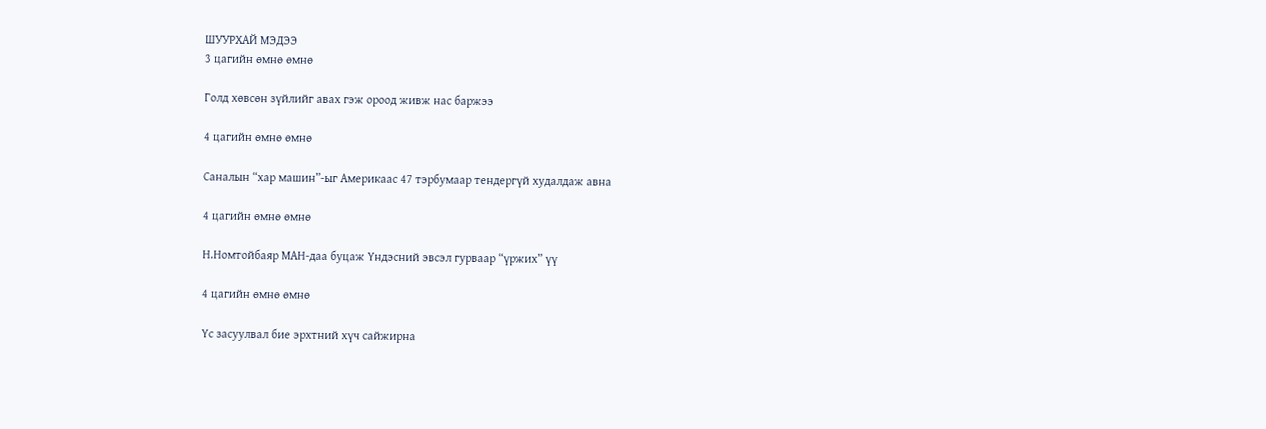ШУУРХАЙ МЭДЭЭ
3 цагийн өмнө өмнө

Голд хөвсөн зүйлийг авах гэж ороод живж нас баржээ

4 цагийн өмнө өмнө

Саналын “хар машин”-ыг Америкаас 47 тэрбумаар тендергүй худалдаж авна

4 цагийн өмнө өмнө

Н.Номтойбаяр МАН-даа буцаж Үндэсний эвсэл гурваар “үржих” үү

4 цагийн өмнө өмнө

Үс засуулвал бие эрхтний хүч сайжирна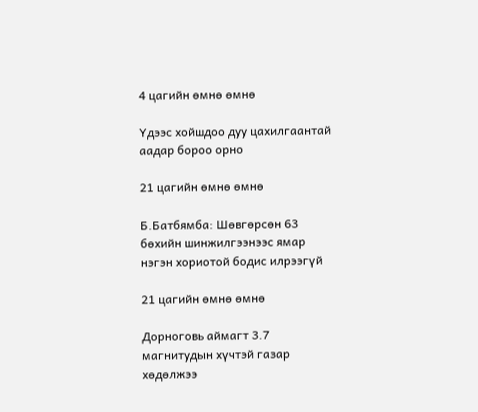4 цагийн өмнө өмнө

Үдээс хойшдоо дуу цахилгаантай аадар бороо орно

21 цагийн өмнө өмнө

Б.Батбямба: Шөвгөрсөн 63 бөхийн шинжилгээнээс ямар нэгэн хориотой бодис илрээгүй

21 цагийн өмнө өмнө

Дорноговь аймагт 3.7 магнитудын хүчтэй газар хөдөлжээ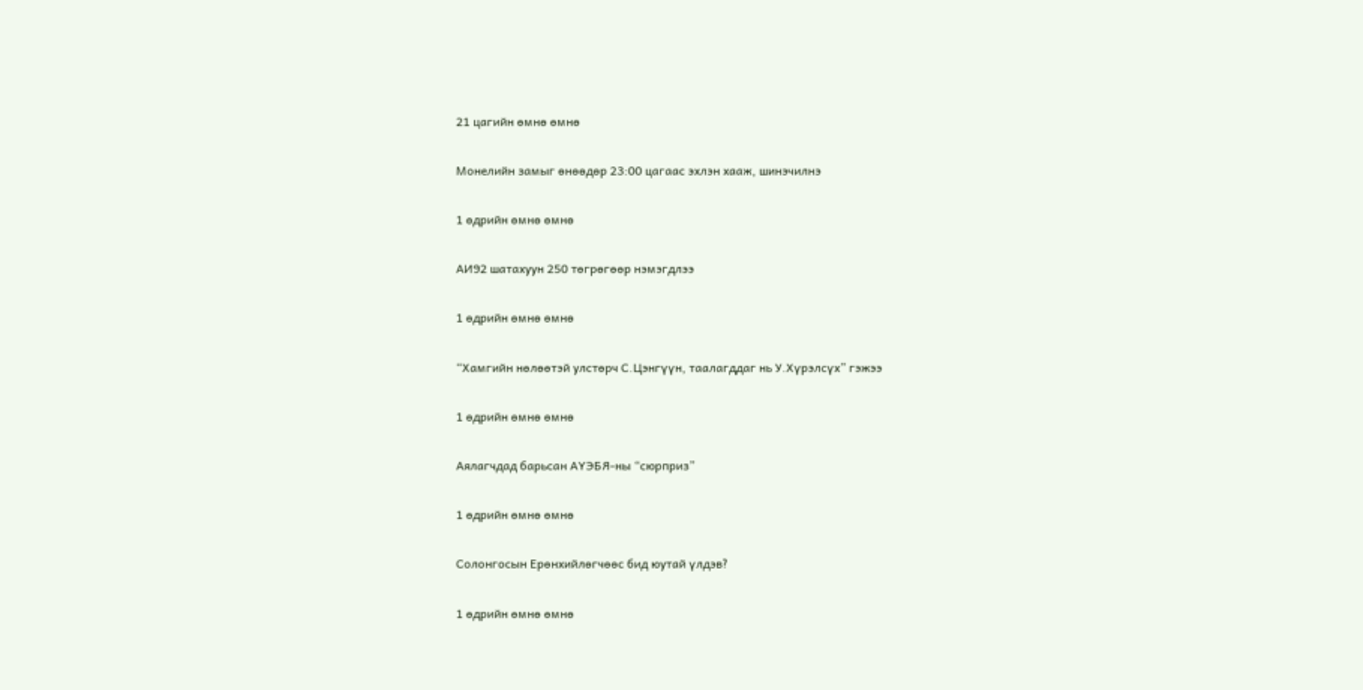21 цагийн өмнө өмнө

Монелийн замыг өнөөдөр 23:00 цагаас эхлэн хааж, шинэчилнэ

1 өдрийн өмнө өмнө

АИ92 шатахуун 250 төгрөгөөр нэмэгдлээ

1 өдрийн өмнө өмнө

“Хамгийн нөлөөтэй улстөрч С.Цэнгүүн, таалагддаг нь У.Хүрэлсүх” гэжээ

1 өдрийн өмнө өмнө

Аялагчдад барьсан АҮЭБЯ-ны “сюрприз”

1 өдрийн өмнө өмнө

Солонгосын Ерөнхийлөгчөөс бид юутай үлдэв?

1 өдрийн өмнө өмнө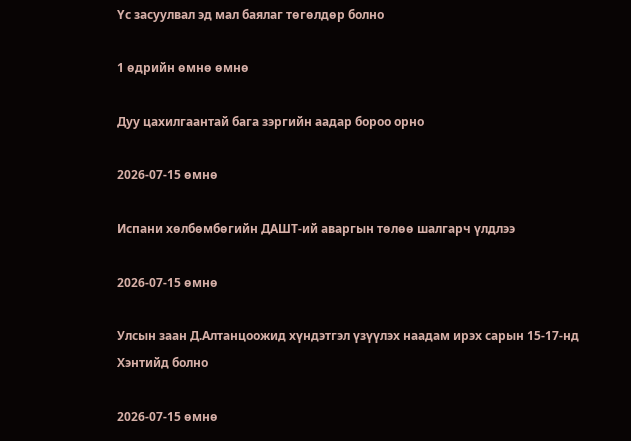Үс засуулвал эд мал баялаг төгөлдөр болно

1 өдрийн өмнө өмнө

Дуу цахилгаантай бага зэргийн аадар бороо орно

2026-07-15 өмнө

Испани хөлбөмбөгийн ДАШТ-ий аваргын төлөө шалгарч үлдлээ

2026-07-15 өмнө

Улсын заан Д.Алтанцоожид хүндэтгэл үзүүлэх наадам ирэх сарын 15-17-нд Хэнтийд болно

2026-07-15 өмнө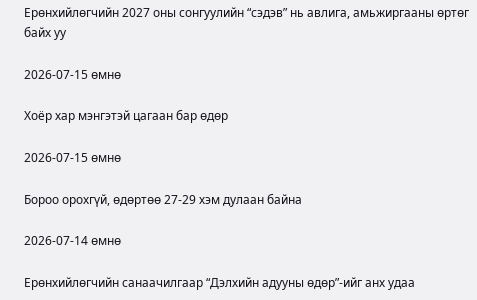Ерөнхийлөгчийн 2027 оны сонгуулийн “сэдэв” нь авлига, амьжиргааны өртөг байх уу

2026-07-15 өмнө

Хоёр хар мэнгэтэй цагаан бар өдөр

2026-07-15 өмнө

Бороо орохгүй, өдөртөө 27-29 хэм дулаан байна

2026-07-14 өмнө

Ерөнхийлөгчийн санаачилгаар “Дэлхийн адууны өдөр”-ийг анх удаа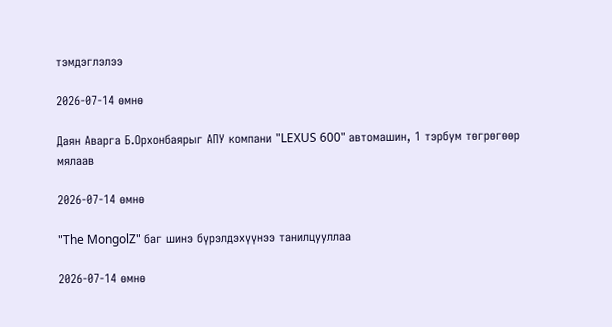тэмдэглэлээ

2026-07-14 өмнө

Даян Аварга Б.Орхонбаярыг АПУ компани "LEXUS 600" автомашин, 1 тэрбум төгрөгөөр мялаав

2026-07-14 өмнө

"The MongolZ" баг шинэ бүрэлдэхүүнээ танилцууллаа

2026-07-14 өмнө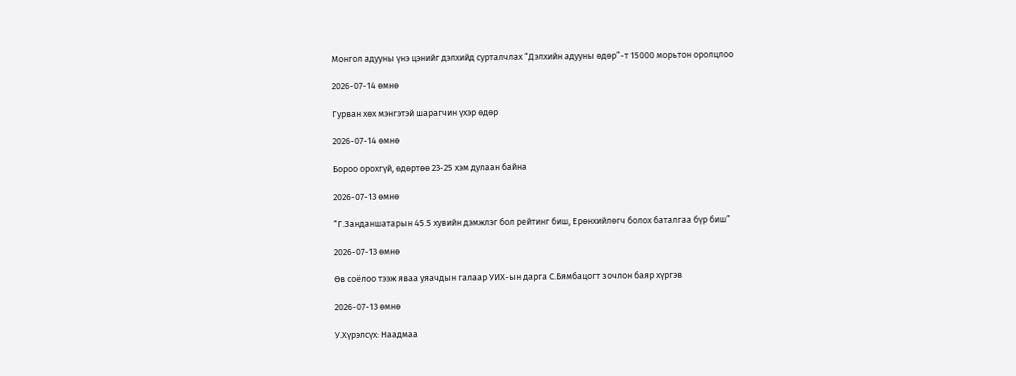Монгол адууны үнэ цэнийг дэлхийд сурталчлах “Дэлхийн адууны өдөр”-т 15000 морьтон оролцлоо

2026-07-14 өмнө

Гурван хөх мэнгэтэй шарагчин үхэр өдөр

2026-07-14 өмнө

Бороо орохгүй, өдөртөө 23-25 хэм дулаан байна

2026-07-13 өмнө

“Г.Занданшатарын 45.5 хувийн дэмжлэг бол рейтинг биш, Ерөнхийлөгч болох баталгаа бүр биш”

2026-07-13 өмнө

Өв соёлоо тээж яваа уяачдын галаар УИХ-ын дарга С.Бямбацогт зочлон баяр хүргэв

2026-07-13 өмнө

У.Хүрэлсүх: Наадмаа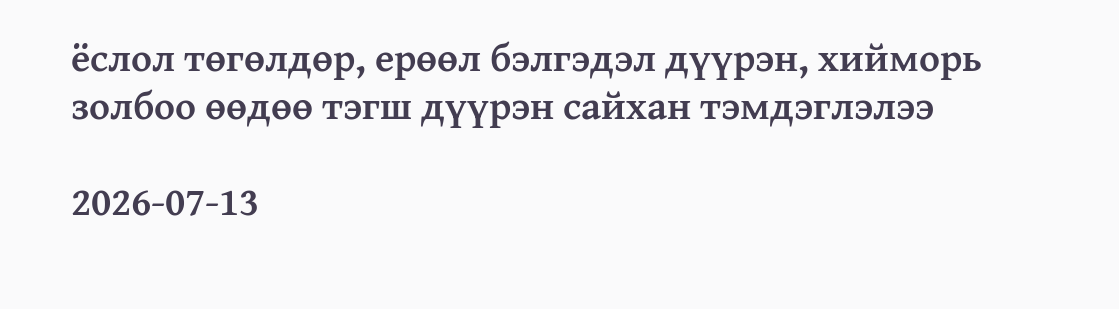ёслол төгөлдөр, ерөөл бэлгэдэл дүүрэн, хийморь золбоо өөдөө тэгш дүүрэн сайхан тэмдэглэлээ

2026-07-13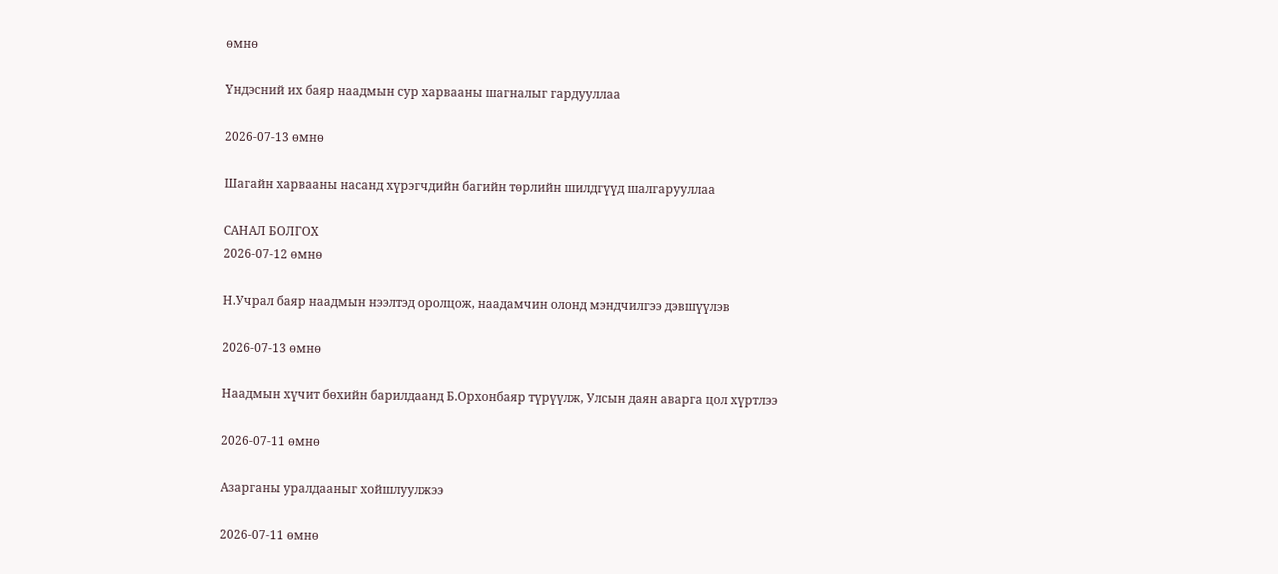өмнө

Үндэсний их баяр наадмын сур харвааны шагналыг гардууллаа

2026-07-13 өмнө

Шагайн харвааны насанд хүрэгчдийн багийн төрлийн шилдгүүд шалгарууллаа

САНАЛ БОЛГОХ
2026-07-12 өмнө

Н.Учрал баяр наадмын нээлтэд оролцож, наадамчин олонд мэндчилгээ дэвшүүлэв

2026-07-13 өмнө

Наадмын хүчит бөхийн барилдаанд Б.Орхонбаяр түрүүлж, Улсын даян аварга цол хүртлээ

2026-07-11 өмнө

Азарганы уралдааныг хойшлуулжээ

2026-07-11 өмнө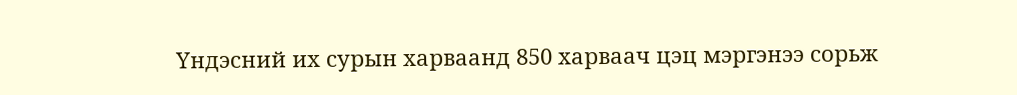Үндэсний их сурын харваанд 850 харваач цэц мэргэнээ сорьж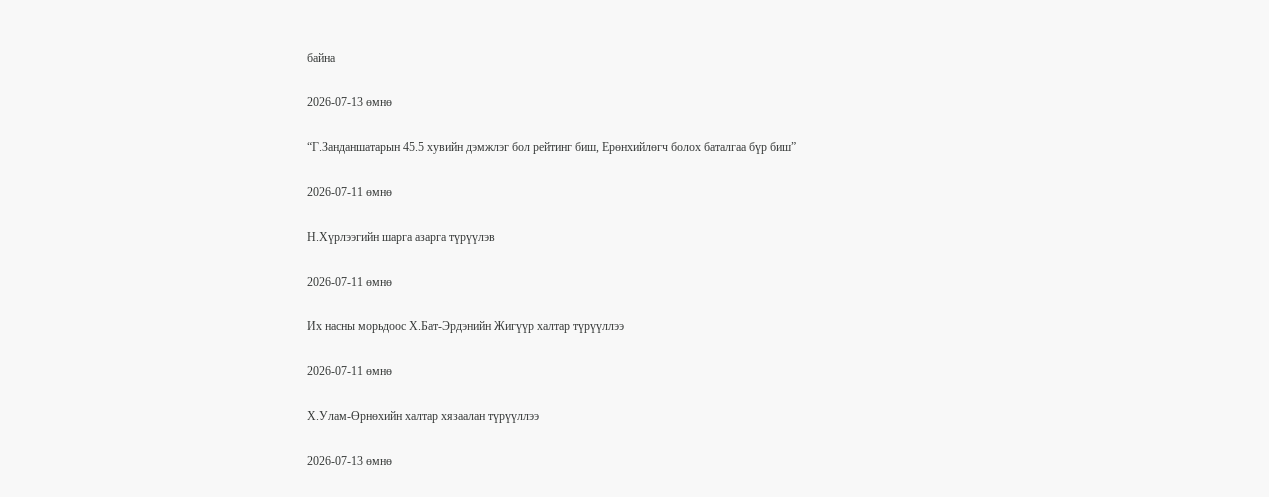байна

2026-07-13 өмнө

“Г.Занданшатарын 45.5 хувийн дэмжлэг бол рейтинг биш, Ерөнхийлөгч болох баталгаа бүр биш”

2026-07-11 өмнө

Н.Хүрлээгийн шарга азарга түрүүлэв

2026-07-11 өмнө

Их насны морьдоос Х.Бат-Эрдэнийн Жигүүр халтар түрүүллээ

2026-07-11 өмнө

Х.Улам-Өрнөхийн халтар хязаалан түрүүллээ

2026-07-13 өмнө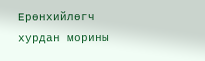Ерөнхийлөгч хурдан морины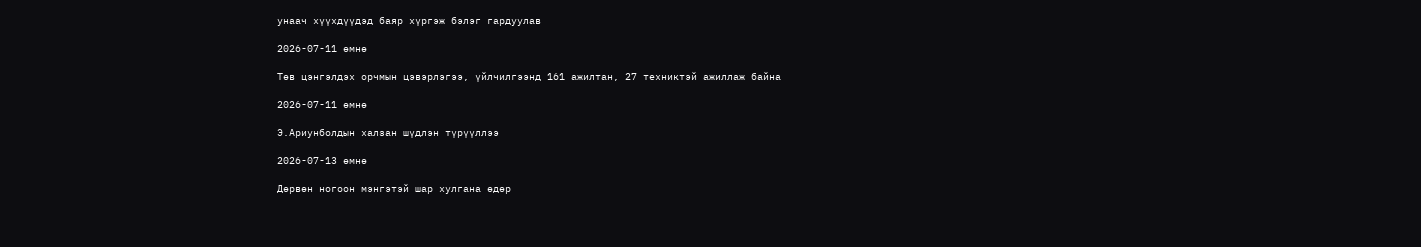унаач хүүхдүүдэд баяр хүргэж бэлэг гардуулав

2026-07-11 өмнө

Төв цэнгэлдэх орчмын цэвэрлэгээ, үйлчилгээнд 161 ажилтан, 27 техниктэй ажиллаж байна

2026-07-11 өмнө

Э.Ариунболдын халзан шүдлэн түрүүллээ

2026-07-13 өмнө

Дөрвөн ногоон мэнгэтэй шар хулгана өдөр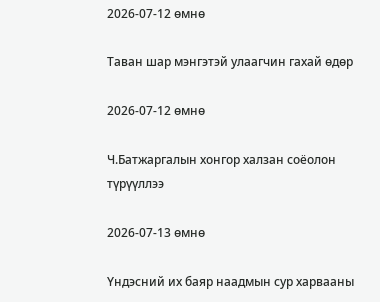2026-07-12 өмнө

Таван шар мэнгэтэй улаагчин гахай өдөр

2026-07-12 өмнө

Ч.Батжаргалын хонгор халзан соёолон түрүүллээ

2026-07-13 өмнө

Үндэсний их баяр наадмын сур харвааны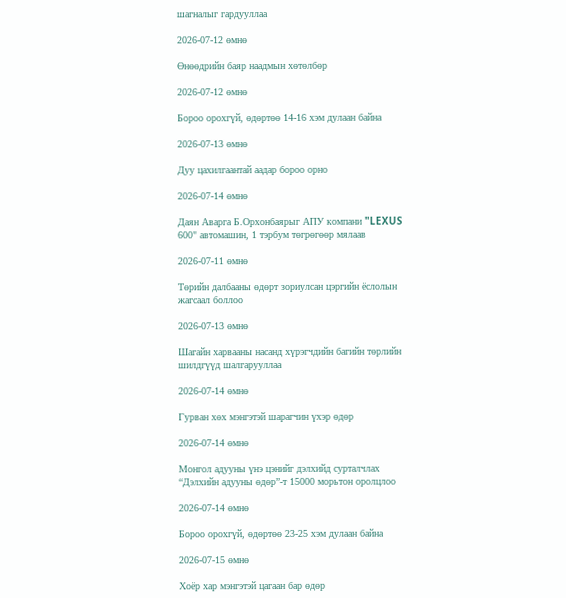шагналыг гардууллаа

2026-07-12 өмнө

Өнөөдрийн баяр наадмын хөтөлбөр

2026-07-12 өмнө

Бороо орохгүй, өдөртөө 14-16 хэм дулаан байна

2026-07-13 өмнө

Дуу цахилгаантай аадар бороо орно

2026-07-14 өмнө

Даян Аварга Б.Орхонбаярыг АПУ компани "LEXUS 600" автомашин, 1 тэрбум төгрөгөөр мялаав

2026-07-11 өмнө

Төрийн далбааны өдөрт зориулсан цэргийн ёслолын жагсаал боллоо

2026-07-13 өмнө

Шагайн харвааны насанд хүрэгчдийн багийн төрлийн шилдгүүд шалгарууллаа

2026-07-14 өмнө

Гурван хөх мэнгэтэй шарагчин үхэр өдөр

2026-07-14 өмнө

Монгол адууны үнэ цэнийг дэлхийд сурталчлах “Дэлхийн адууны өдөр”-т 15000 морьтон оролцлоо

2026-07-14 өмнө

Бороо орохгүй, өдөртөө 23-25 хэм дулаан байна

2026-07-15 өмнө

Хоёр хар мэнгэтэй цагаан бар өдөр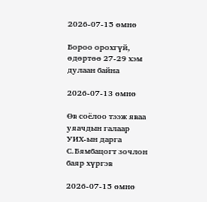2026-07-15 өмнө

Бороо орохгүй, өдөртөө 27-29 хэм дулаан байна

2026-07-13 өмнө

Өв соёлоо тээж яваа уяачдын галаар УИХ-ын дарга С.Бямбацогт зочлон баяр хүргэв

2026-07-15 өмнө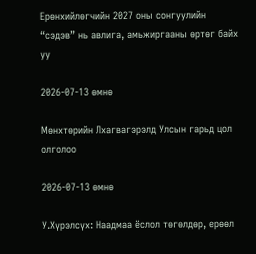Ерөнхийлөгчийн 2027 оны сонгуулийн “сэдэв” нь авлига, амьжиргааны өртөг байх уу

2026-07-13 өмнө

Мөнхтөрийн Лхагвагэрэлд Улсын гарьд цол олголоо

2026-07-13 өмнө

У.Хүрэлсүх: Наадмаа ёслол төгөлдөр, ерөөл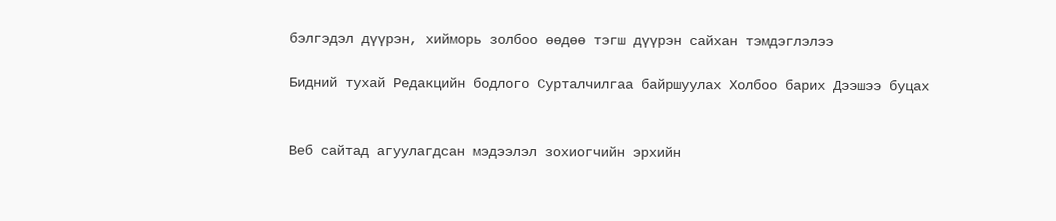бэлгэдэл дүүрэн, хийморь золбоо өөдөө тэгш дүүрэн сайхан тэмдэглэлээ

Бидний тухай Редакцийн бодлого Сурталчилгаа байршуулах Холбоо барих Дээшээ буцах


Веб сайтад агуулагдсан мэдээлэл зохиогчийн эрхийн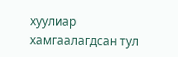хуулиар хамгаалагдсан тул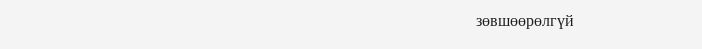зөвшөөрөлгүй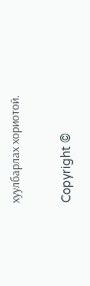хуулбарлах хориотой.

Copyright ©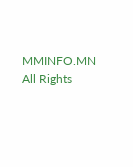MMINFO.MN All Rights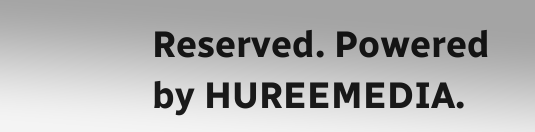Reserved. Powered by HUREEMEDIA.